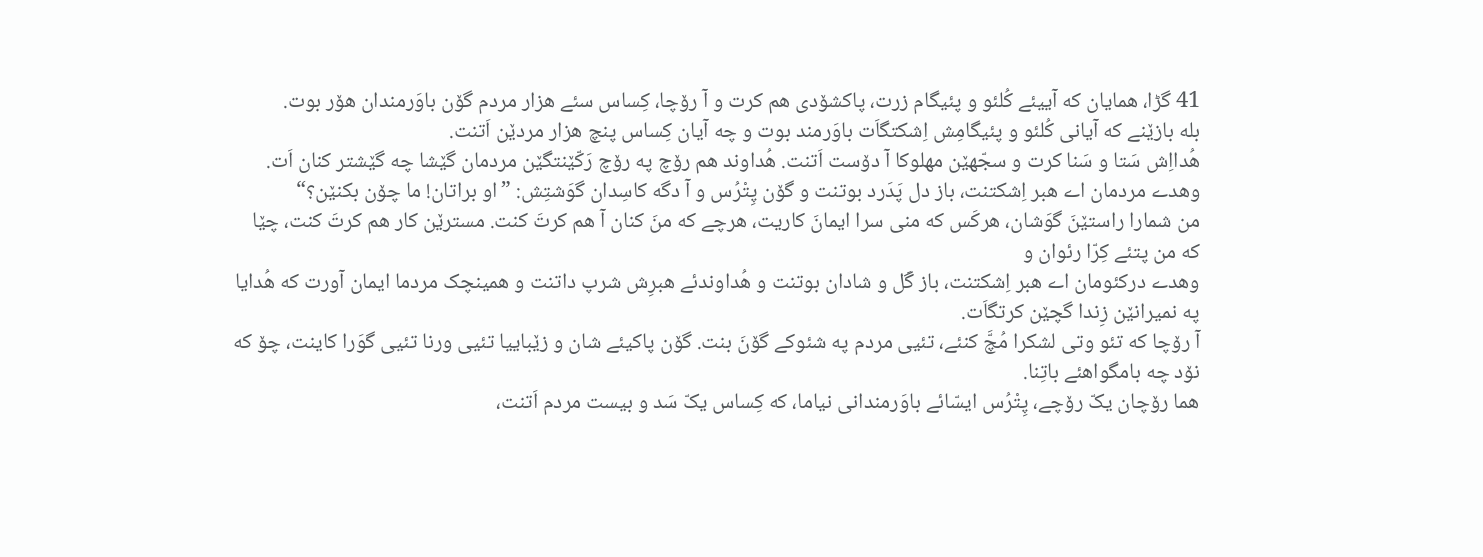41 گڑا، همایان که آییئے کُلئو و پئیگام زرت، پاکشۆدی هم کرت و آ رۆچا، کِساس سئے هزار مردم گۆن باوَرمندان هۆر بوت.
بله بازێنے که آیانی کُلئو و پئیگامِش اِشکتگاَت باوَرمند بوت و چه آیان کِساس پنچ هزار مردێن اَتنت.
هُدااِش سَتا و سَنا کرت و سجّهێن مهلوکا آ دۆست اَتنت. هُداوند هم رۆچ په رۆچ رَکّێنتگێن مردمان گێشا چه گێشتر کنان اَت.
وهدے مردمان اے هبر اِشکتنت، باز دل پَدَرد بوتنت و گۆن پِتْرُس و آ دگه کاسِدان گوَشتِش: ”او براتان! ما چۆن بکنێن؟“
من شمارا راستێنَ گوَشان، هرکَس که منی سرا ایمانَ کاریت، هرچے که منَ کنان آ هم کرتَ کنت. مسترێن کار هم کرتَ کنت، چێا که من پتئے کِرّا رئوان و
وهدے درکئومان اے هبر اِشکتنت، باز گَل و شادان بوتنت و هُداوندئے هبرِش شرپ داتنت و همینچک مردما ایمان آورت که هُدایا په نمیرانێن زِندا گچێن کرتگاَت.
آ رۆچا که تئو وتی لشکرا مُچَّ کنئے، تئیی مردم په شئوکے گۆنَ بنت. گۆن پاکیئے شان و زێباییا تئیی ورنا تئیی گوَرا کاینت، چۆ که نۆد چه بامگواهئے باتِنا.
هما رۆچان یکّ رۆچے، پِتْرُس ایسّائے باوَرمندانی نیاما، که کِساس یکّ سَد و بیست مردم اَتنت،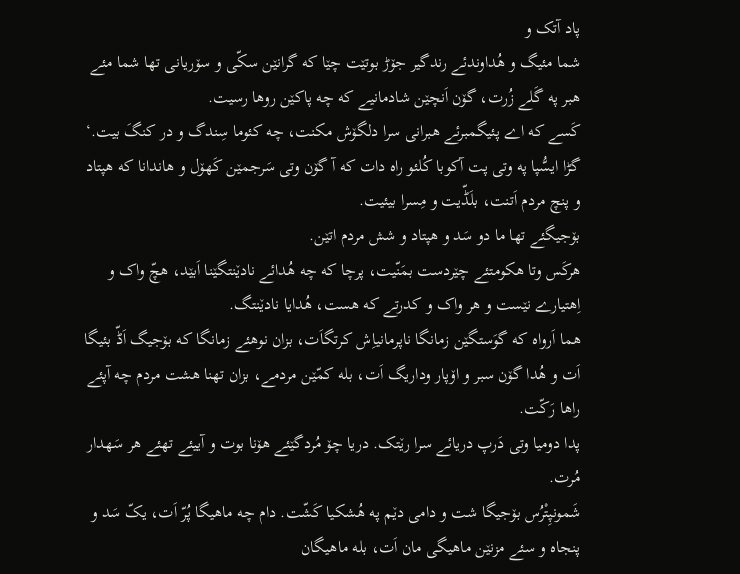پاد آتک و
شما مئیگ و هُداوندئے رندگیر جۆڑ بوتێت چێا که گرانێن سکّی و سۆریانی تها شما مئے هبر په گَلے زُرت، گۆن اَنچێن شادمانیے که چه پاکێن روها رسیت.
کَسے که اے پئیگمبرئے هبرانی سرا دلگۆش مکنت، چه کئوما سِندگ و در کنگَ بیت.‘
گڑا ایسُّپا په وتی پت آکوبا کُلئو راه دات که آ گۆن وتی سَرجمێن کَهۆل و هاندانا که هپتاد و پنچ مردم اَتنت، بلَڈّیت و مِسرا بیئیت.
بۆجیگئے تها ما دو سَد و هپتاد و شش مردم اتێن.
هرکَس وتا هکومتئے چێردست بمَنّیت، پرچا که چه هُدائے نادێنتگێنا اَبێد، هچّ واک و اِهتیارے نێست و هر واک و کدرتے که هست، هُدایا نادێنتگ.
هما اَرواه که گوَستگێن زمانگا ناپرمانیاِش کرتگاَت، بزان نوهئے زمانگا که بۆجیگ اَڈّ بئیگا اَت و هُدا گۆن سبر و اۆپار وداریگ اَت، بله کمّێن مردمے، بزان تهنا هشت مردم چه آپئے راها رَکّت.
پدا دومیا وتی دَرپ دریائے سرا رێتک. دریا چۆ مُردگێئے هۆنا بوت و آییئے تهئے هر سَهدار مُرت.
شَمونپِتْرُس بۆجیگا شت و دامی دێم په هُشکیا کَشّت. دام چه ماهیگا پُرّ اَت، یکّ سَد و پنجاه و سئے مزنێن ماهیگی مان اَت، بله ماهیگان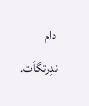دام ندِرتگاَت.